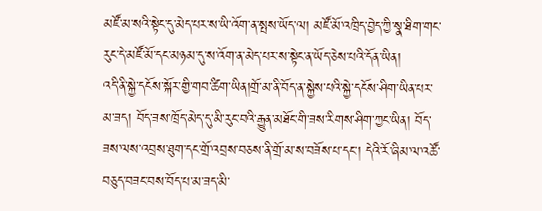མཛོ་མ་སའི་སྟེང་དུ་མེད་པར་ས་ཡི་འོག་ན་སྤས་ཡོད་ལ། མཛོ་མོ་འཁྲིད་བྱེད་ཀྱི་སྣ་ཐིག་གང་རུང་དེ་མཛོ་མོ་དང་མཉམ་དུ་ས་འོག་ན་མེད་པར་ས་སྟེང་ན་ཡོད་ཅེས་པའི་དོན་ཡིན།
འདི་ནི་སྐྱེ་དངོས་སྐོར་གྱི་གབ་ཚིག་ཡིན།གྲོ་མ་ནི་བོད་ན་སྐྱེས་པའི་སྐྱེ་དངོས་ཤིག་ཡིན་པར་མ་ཟད། བོད་ཟས་ཁྲོད་མེད་དུ་མི་རུང་བའི་རྒྱུན་མཐོང་གི་ཟས་རིགས་ཤིག་ཀྱང་ཡིན། བོད་ཟས་ལས་འབྲས་ཐུག་དང་གྲོ་འབྲས་བཅས་ནི་གྲོ་མ་ས་བཟོས་པ་དང་། དེའི་རོ་ཞིམ་ལ་འཚོ་བཅུད་བཟང་བས་བོད་པ་མ་ཟད་མི་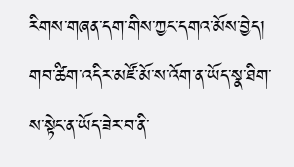རིགས་གཞན་དག་གིས་ཀྱང་དགའ་མོས་བྱེད། གབ་ཚིག་འདིར་མཛོ་མོ་ས་འོག་ན་ཡོད་སྣ་ཐིག་ས་སྟེང་ན་ཡོད་ཟེར་བ་ནི་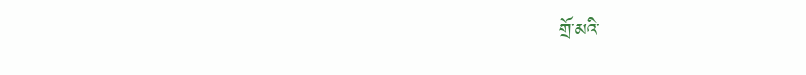གྲོ་མའི་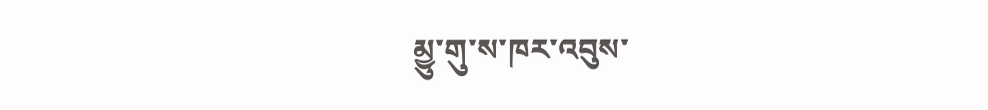མྱུ་གུ་ས་ཁར་འབུས་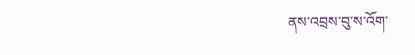ནས་འབྲས་བུ་ས་འོག་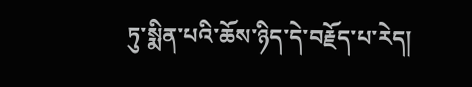ཏུ་སྨིན་པའི་ཆོས་ཉིད་དེ་བརྗོད་པ་རེད།